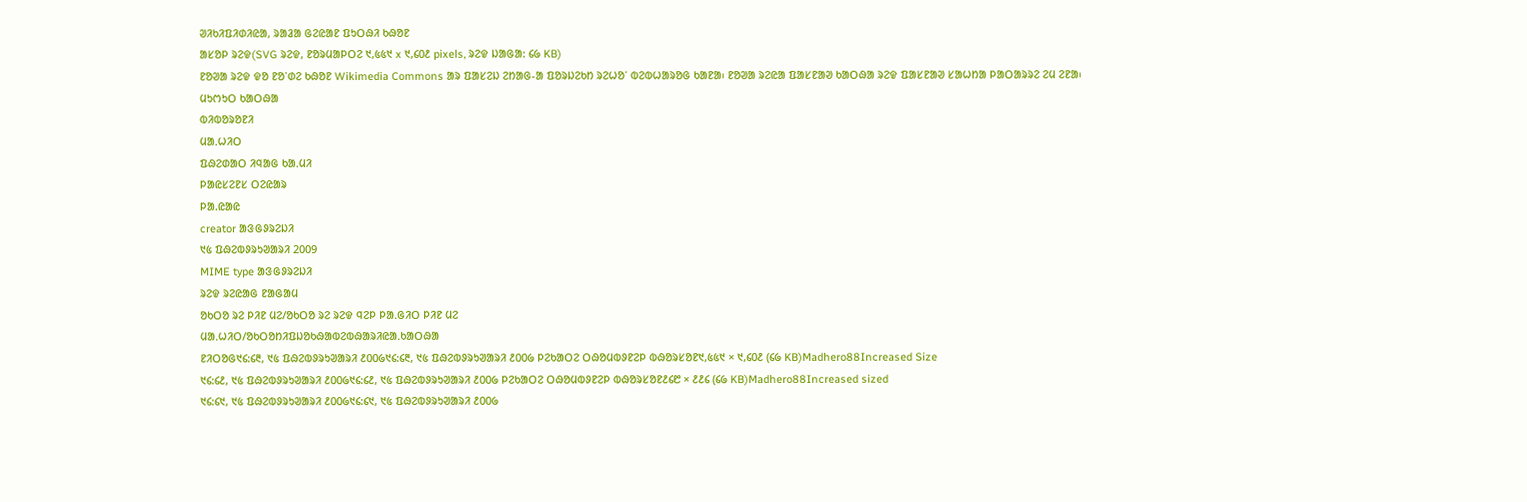ᱣᱤᱠᱤᱯᱤᱰᱤᱭᱟ, ᱨᱟᱲᱟ ᱜᱮᱭᱟᱱ ᱯᱩᱛᱷᱤ ᱠᱷᱚᱱ
ᱟᱥᱚᱞ ᱨᱮᱫ(SVG ᱨᱮᱫ, ᱱᱚᱨᱢᱟᱞᱛᱮ ᱑,᱕᱕᱑ x ᱑,᱔᱐᱒ pixels, ᱨᱮᱫ ᱡᱟᱜᱟ: ᱔᱙ KB)
ᱱᱚᱣᱟ ᱨᱮᱫ ᱫᱚ ᱱᱚᱸᱰᱮ ᱠᱷᱚᱱ Wikimedia Commons ᱟᱨ ᱯᱟᱥᱮᱡ ᱮᱴᱟᱜ-ᱟ ᱯᱚᱨᱡᱮᱠᱴ ᱨᱮᱦᱚᱸ ᱵᱮᱵᱦᱟᱨᱚᱜ ᱠᱟᱱᱟ᱾ ᱱᱚᱣᱟ ᱨᱮᱭᱟ ᱯᱟᱥᱱᱟᱣ ᱠᱟᱛᱷᱟ ᱨᱮᱫ ᱯᱟᱥᱱᱟᱣ ᱥᱟᱦᱴᱟ ᱞᱟᱛᱟᱨᱨᱮ ᱮᱢ ᱮᱱᱟ᱾
ᱢᱩᱬᱩᱛ ᱠᱟᱛᱷᱟ
ᱵᱤᱵᱚᱨᱚᱱᱤ
ᱢᱟᱹᱦᱤᱛ
ᱯᱷᱮᱰᱟᱛ ᱤᱧᱟᱜ ᱠᱟᱹᱢᱤ
ᱞᱟᱭᱥᱮᱱᱥ ᱛᱮᱭᱟᱨ
ᱞᱟ.ᱭᱟᱭ
creator ᱟᱝᱜᱽᱨᱮᱡᱤ
᱑᱕ ᱯᱷᱮᱵᱽᱨᱩᱣᱟᱨᱤ 2009
MIME type ᱟᱝᱜᱽᱨᱮᱡᱤ
ᱨᱮᱫ ᱨᱮᱭᱟᱜ ᱱᱟᱜᱟᱢ
ᱚᱠᱛᱚ ᱨᱮ ᱞᱤᱱ ᱢᱮ/ᱚᱠᱛᱚ ᱨᱮ ᱨᱮᱫ ᱧᱮᱞ ᱞᱟᱹᱜᱤᱛ ᱞᱤᱱ ᱢᱮ
ᱢᱟᱹᱦᱤᱛ/ᱚᱠᱛᱚᱴᱤᱯᱡᱚᱠᱷᱟᱵᱮᱵᱷᱟᱨᱤᱭᱟᱹᱠᱟᱛᱷᱟ
ᱱᱤᱛᱚᱜ᱑᱔:᱔᱓, ᱑᱕ ᱯᱷᱮᱵᱽᱨᱩᱣᱟᱨᱤ ᱒᱐᱐᱙᱑᱔:᱔᱓, ᱑᱕ ᱯᱷᱮᱵᱽᱨᱩᱣᱟᱨᱤ ᱒᱐᱐᱙ ᱞᱮᱠᱟᱛᱮ ᱛᱷᱚᱢᱵᱽᱱᱮᱞ ᱵᱷᱚᱨᱥᱚᱱ᱑,᱕᱕᱑ × ᱑,᱔᱐᱒ (᱔᱙ KB)Madhero88Increased Size
᱑᱔:᱔᱒, ᱑᱕ ᱯᱷᱮᱵᱽᱨᱩᱣᱟᱨᱤ ᱒᱐᱐᱙᱑᱔:᱔᱒, ᱑᱕ ᱯᱷᱮᱵᱽᱨᱩᱣᱟᱨᱤ ᱒᱐᱐᱙ ᱞᱮᱠᱟᱛᱮ ᱛᱷᱚᱢᱵᱽᱱᱮᱞ ᱵᱷᱚᱨᱥᱚᱱ᱒᱔᱘ × ᱒᱒᱔ (᱔᱙ KB)Madhero88Increased sized
᱑᱔:᱔᱑, ᱑᱕ ᱯᱷᱮᱵᱽᱨᱩᱣᱟᱨᱤ ᱒᱐᱐᱙᱑᱔:᱔᱑, ᱑᱕ ᱯᱷᱮᱵᱽᱨᱩᱣᱟᱨᱤ ᱒᱐᱐᱙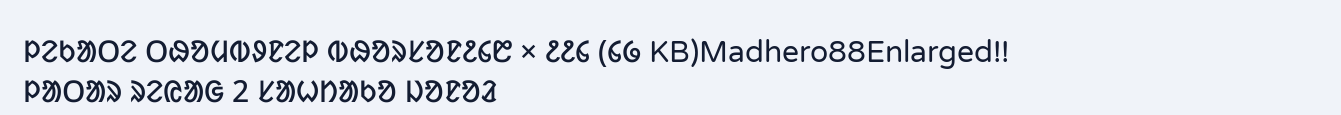ᱞᱮᱠᱟᱛᱮ ᱛᱷᱚᱢᱵᱽᱱᱮᱞ ᱵᱷᱚᱨᱥᱚᱱ᱒᱔᱘ × ᱒᱒᱔ (᱔᱙ KB)Madhero88Enlarged!!
ᱞᱟᱛᱟᱨ ᱨᱮᱭᱟᱜ 2 ᱥᱟᱦᱴᱟᱠᱚ ᱡᱚᱱᱚᱲ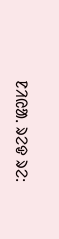ᱱᱤᱭᱟᱹ ᱨᱮᱫ ᱨᱮ: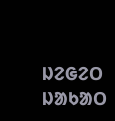ᱡᱮᱜᱮᱛ ᱡᱟᱠᱟᱛ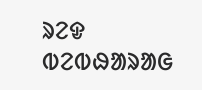ᱨᱮᱫ ᱵᱮᱵᱷᱟᱨᱟᱜ